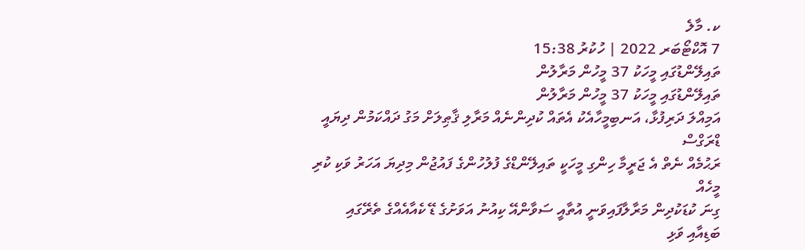ކ. މާލެ
7 އޮކްޓޯބަރ 2022 | ހުކުރު 15:38
ތައިލޭންޑުގައި މީހަކު 37 މީހުން މަރާލުން
ތައިލޭންޑުގައި މީހަކު 37 މީހުން މަރާލުން
އަމިއްލަ ދަރިފުޅާ، އަނބިމީހާއެކު އެތައް ކުދިންނެއް މަރާލި ޤާޠިލަށް މަގު ދައްކަމުން ދިޔައީ ޑްރަގްސް
ރަޙުމެއް ނެތް އެ ޖަރީމާ ހިންގި މީހަކީ ތައިލޭންޑްގެ ފުލުހުންގެ ފައުޖުން މިދިޔަ އަހަރު ވަކި ކުރި މީހެއް
ގިނަ ކުޑަކުދިން މަރާލާފައިވަނީ އުތާއީ ސަވާންއޭ ކިއުނު އަވަށުގެ ޑޭ ކެއާއެއްގެ ތެރޭގައި
ބަޑިއާއި ވަޅި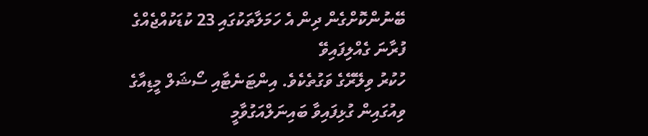ބޭނުންކޮށްގެން ދިން އެ ހަމަލާތަކުގައި 23 ކުޑަކުއްޖެއްގެ ފުރާނަ ގެއްލިފައިވޭ
ހުކުރު ވިލޭރޭގެ ވަގުތެކެވެ. އިންޓަނެޓާއި ސޯޝަލް މީޑިއާގެ ވިއުގައިން ގުޅިފައިވާ ބައިނަލްއަގުވާމީ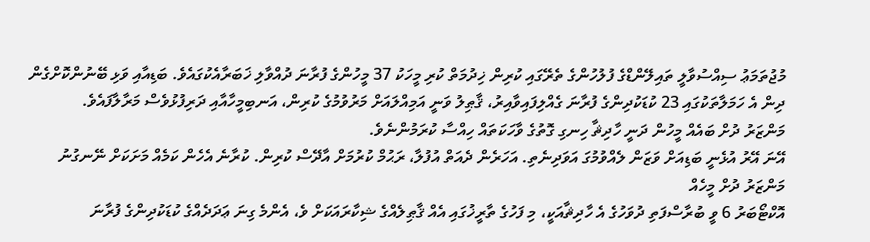މުޖުތަމަޢު ސިއްސުވާލީ ތައިލޭންޑްގެ ފުލުހުންގެ ތެރޭގައި ކުރިން ޚިދުމަތް ކުރި މީހަކު 37 މީހުންގެ ފުރާނަ ދުއްވާލި ޚަބަރާއެކުގައެވެ. ބަޑިއާއި ވަޅި ބޭނުންކޮށްގެން ދިން އެ ހަމަލާތަކުގައި 23 ކުޑަކުދިންގެ ފުރާނަ ގެއްލިފައިވާއިރު، ޤާޠިލު ވަނީ އަމިއްލައަށް މަރުވުމުގެ ކުރިން، އަނބިމީހާއާއި ދަރިފުޅުވެސް މަރާލާފައެވެ.
މަންޒަރު ދުށް ބައެއް މީހުން ދަނީ ހާދިޘާ ހިނގި ގޮތުގެ ވާހަކަތައް ހިއްސާ ކުރަމުންނެވެ.
އޭނަ އޭރު އުޅެނީ ބަޑިއަށް ވަޒަން ލެއްވުމުގަ އަވަދިނެތި. އަހަރެން ދެއަތް އުފުލާ، ރަޙުމް ކުރުމަށް އާދޭސް ކުރިން. ކުރާނެ އެހެން ކަމެއް މަށަކަށް ނޭނގުނު
މަންޒަރު ދުށް މީހެއް
އޮކްޓޯބަރު 6 ވީ ބުރާސްފަތި ދުވަހުގެ އެ ހާދިޘާއަކީ، މި ފަހުގެ ތާރީޚުގައި އެއް ޤާޠިލެއްގެ ޝިކާރައަކަށް ވެ، އެންމެ ގިނަ ޢަދަދެއްގެ ކުޑަކުދިންގެ ފުރާނަ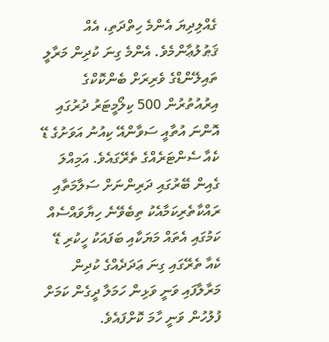ގެއްލިދިޔަ އެންމެ ހިތްދަތި، އެއް ޤަޠުލުޢާންމެވެ. އެންމެ ގިނަ ކުދިން މަރާލީ ތައިލޭންޑްގެ ވެރިރަށް ބެންކޮކްގެ އިރުއުތުރުން 500 ކިލޯމީޓަރު ދުރުގައި އޮންނަ އުތާއީ ސަވާންއޭ ކިއުނު އަވަށުގެ ޑޭ ކެއާ ސެންޓަރެއްގެ ތެރޭގައެވެ. އަމިއްލަ ގެއިން ބޭރުގައި ދަރިންނަށް ސަލާމަތާއި ރައްކާތެރިކަމާއެކު ތިބެވޭނެ ހިޔާވައްސެއް ކަމުގައި އެތައް މަޔަކާއި ބަފައަކު ހީކުރި ޑޭ ކެއާ ތެރޭގައި ގިނަ ޢަދަދެއްގެ ކުދިން މަރާލާފައި ވަނީ ވަޅިން ހަމަލާ ދީގެން ކަމަށް ފުލުހުން ވަނީ ހާމަ ކޮށްފައެވެ.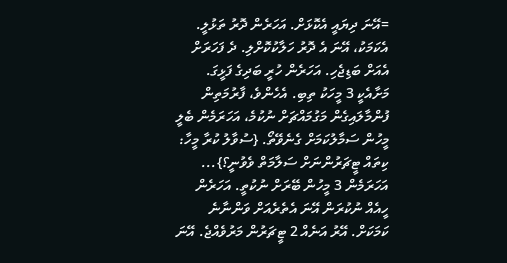=އޭނަ ދިޔައީ އެކޮޅަށް. އަހަރެން ދޮރު ތަޅުލީ. އެކަމަކު، އޭނަ އެ ދޮރު ހަލާކުކޮށްލި. ދެ ފަހަރަށް އެއަށް ބަޑިޖެހި. އަހަރެން ހުރީ ބަދިގެ ފަޅީގަ. މަށާއެކީ 3 މީހަކު ތިބި. އެހެންވެ، ފާރުމަތިން ފުންމާލައިގެން މަގުމައްޗަށް ނުކުމެ، އަހަރަމެން ބެލީ މީހުން ސަމާލުކަމަށް ގެނެވޭތޯ. {ސުވާލު ކުރާ މީހާ: ކިތައް ޓީޗަރުންނަށް ސަލާމަތް ވެވުނީ؟}... އަހަރަމެން 3 މީހުން ބޭރަށް ނުކުތީ. އަހަރެން ހީއެއް ނުކުރަން އޭނަ އެތެރެއަށް ވަންނާނެ ކަމަކަށް. އޭރު އަނެއް 2 ޓީޗަރުން މަރުވެއްޖެ. އޭނަ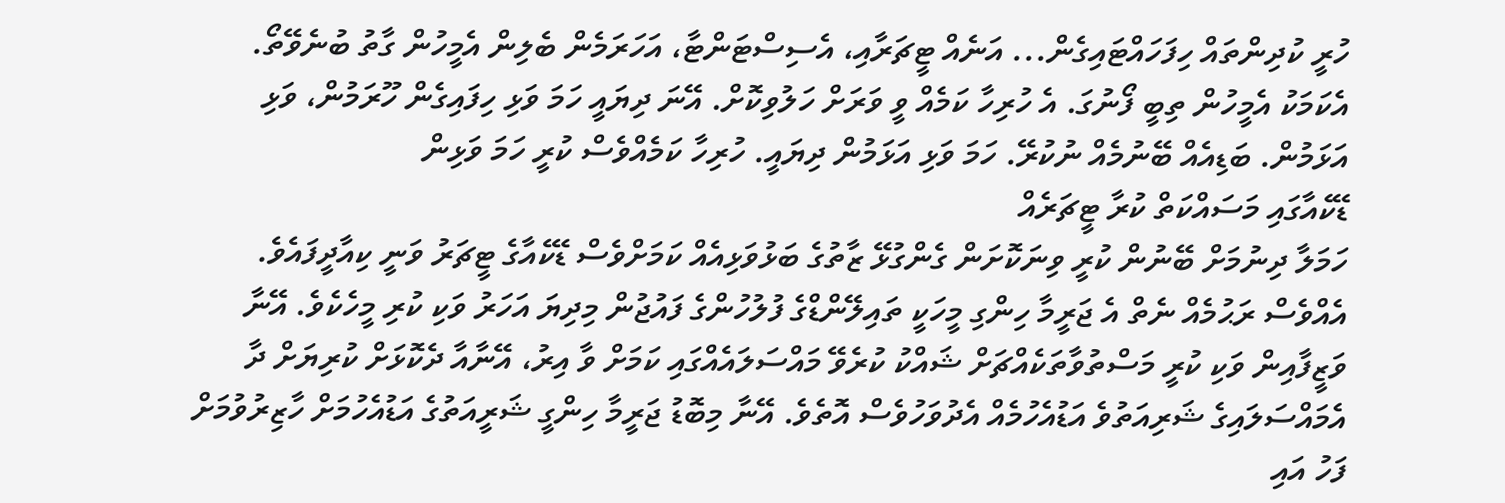ހުރީ ކުދިންތައް ހިފަހައްޓައިގެން... އަނެއް ޓީޗަރާއި، އެސިސްޓަންޓާ، އަހަރަމެން ބެލިން އެމީހުން ގާތު ބުނެވޭތޯ. އެކަމަކު އެމީހުން ތިބީ ފޯނުގަ. އެ ހުރިހާ ކަމެއް ވީ ވަރަށް ހަލުވިކޮށް. އޭނަ ދިޔައީ ހަމަ ވަޅި ހިފައިގެން ހޫރަމުން، ވަޅި އަޅަމުން. ބަޑިއެއް ބޭނުމެއް ނުކުރޭ. ހަމަ ވަޅި އަޅަމުން ދިޔައީ. ހުރިހާ ކަމެއްވެސް ކުރީ ހަމަ ވަޅިން
ޑޭކެއާގައި މަސައްކަތް ކުރާ ޓީޗަރެއް
ހަމަލާ ދިނުމަށް ބޭނުން ކުރީ ވިނަކޮށަން ގެންގުޅޭ ޒާތުގެ ބަޅުވަޅިއެއް ކަމަށްވެސް ޑޭކެއާގެ ޓީޗަރު ވަނީ ކިއާދީފައެވެ.
އެއްވެސް ރަޙުމެއް ނެތް އެ ޖަރީމާ ހިންގި މީހަކީ ތައިލޭންޑްގެ ފުލުހުންގެ ފައުޖުން މިދިޔަ އަހަރު ވަކި ކުރި މީހެކެވެ. އޭނާ ވަޒީފާއިން ވަކި ކުރީ މަސްތުވާތަކެއްޗަށް ޝައްކު ކުރެވޭ މައްސަލައެއްގައި ކަމަށް ވާ އިރު، އޭނާއާ ދެކޮޅަށް ކުރިޔަށް ދާ އެމައްސަލައިގެ ޝަރިއަތުވެ އަޑުއެހުމެއް އެދުވަހުވެސް އޮތެވެ. އޭނާ މިބޮޑު ޖަރީމާ ހިންގީ ޝަރީއަތުގެ އަޑުއެހުމަށް ހާޒިރުވުމަށް ފަހު އައި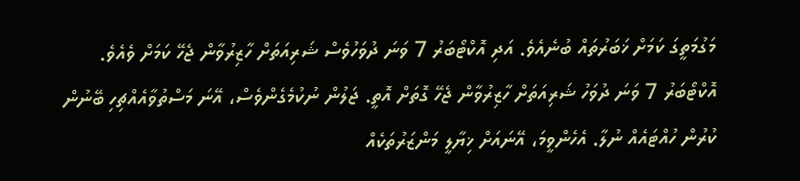މަގުމަތީގަ ކަމަށް ޚަބަރުތައް ބުނެއެވެ. އަދި އޮކްޓޯބަރު 7 ވަނަ ދުވަހުވެސް ޝަރިއަތަށް ހާޒިރުވާން ޖެހޭ ކަމަށް ވެއެވެ.
އޮކްޓޯބަރު 7 ވަނަ ދުވަހު ޝަރިއަތަށް ހާޒިރުވާން ޖެހޭ ގޮތަށް އޮތީ. ޖަލުން ނުކުމެގެންވެސް، އޭނަ މަސްތުވާއެއްޗިހި ބޭނުން ކުރުން ހުއްޓައެއް ނުލާ. އެހެންވީމަ، އޭނައަށް ޚިޔާލީ މަންޒަރުތަކެއް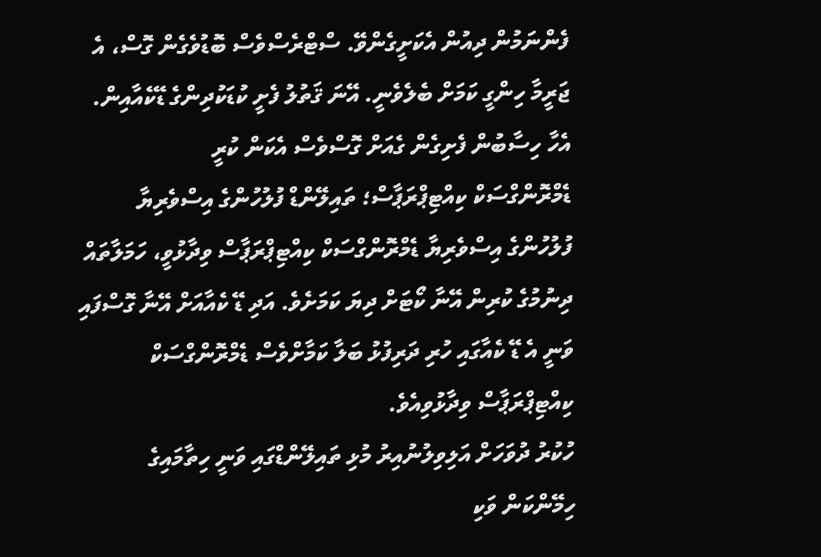ފެންނަމުން ދިއުން އެކަށީގެންވޭ. ސްޓްރެސްވެސް ބޮޑުވެގެން ގޮސް، އެ ޖަރީމާ ހިންގީ ކަމަށް ބެލެވެނީ. އޭނަ ޤަތުލު ފެށީ ކުޑަކުދިންގެ ޑޭކެއާއިން. އެހާ ހިސާބުން ފެށިގެން ގެއަށް ގޮސްވެސް އެކަން ކުރީ
ޑެމްރޮންގްސަކް ކިއްޓިޕްރަޕާސް؛ ތައިލޭންޑް ފުލުހުންގެ އިސްވެރިޔާ
ފުލުހުންގެ އިސްވެރިޔާ ޑެމްރޮންގްސަކް ކިއްޓިޕްރަޕާސް ވިދާޅުވީ، ހަމަލާތައް ދިނުމުގެ ކުރިން އޭނާ ކޯޓަށް ދިޔަ ކަމަށެވެ. އަދި ޑޭ ކެއާއަށް އޭނާ ގޮސްފައި ވަނީ އެ ޑޭ ކެއާގައި ހުރި ދަރިފުޅު ބަލާ ކަމާށްވެސް ޑެމްރޮންގްސަކް ކިއްޓިޕްރަޕާސް ވިދާޅުވިއެވެ.
ހުކުރު ދުވަހަށް އަލިވިލުނުއިރު މުޅި ތައިލޭންޑްގައި ވަނީ ހިތާމައިގެ ހިމޭންކަން ވަކި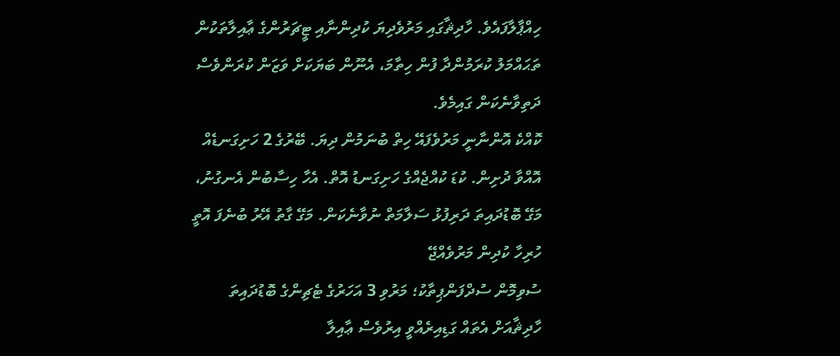ހިއްޕާލާފައެވެ. ހާދިޘާގައި މަރުވެދިޔަ ކުދިންނާއި ޓީޗަރުންގެ ޢާއިލާތަކުން ތަޙައްމަލު ކުރަމުންދާ ފުން ހިތާމަ، އެނޫން ބަޔަކަށް ވަޒަން ކުރަންވެސް ދަތިވާނެކަން ގައިމެވެ.
ކޮއްކެ އޮންނާނީ މަރުވެފައޭ ހިތް ބުނަމުން ދިޔަ. ބޭރުގެ 2 ހަށިގަނޑެއް އޮއްވާ ދުށިން. ކުޑަ ކުއްޖެއްގެ ހަށިގަނޑު އޮތް. އެހާ ހިސާބުން އެނގުނު، މަގޭ ބޮޑުދައިތަ ދަރިފުޅު ސަލާމަތް ނުވާނެކަން. މަގޭ ގާތު އޭރު ބުނެފަ އޮތީ ހުރިހާ ކުދިން މަރުވެއްޖޭ
ސުވިމޮން ސުދްފަންޕިތާކު؛ މަރުވި 3 އަހަރުގެ ޓެޗިންގެ ބޮޑުދައިތަ
ހާދިޘާއަށް އެތައް ގަޑިއިރެއްވީ އިރުވެސް ޢާއިލާ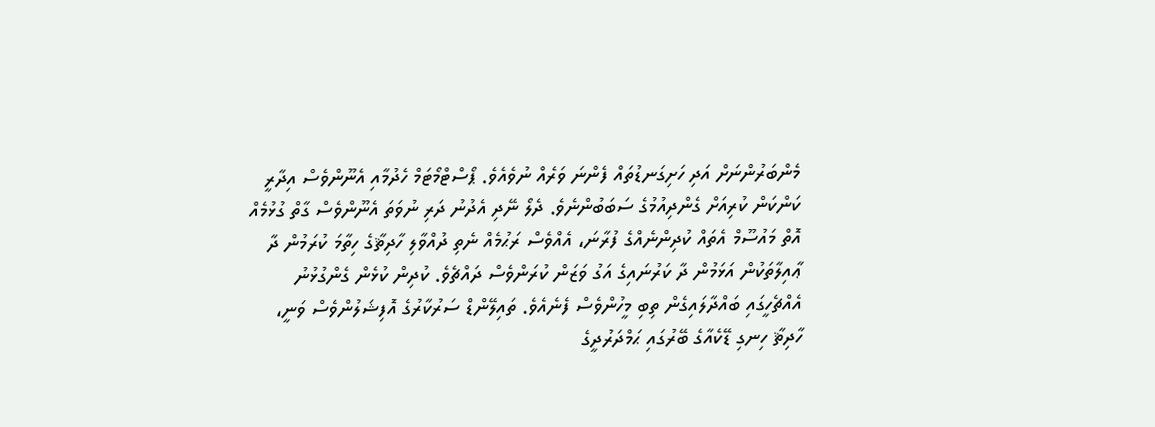މެންބަރުންނަށް އަދި ހަށިގަނޑުތައް ފެންނަ ވަރެއް ނުވެއެވެ. ޕޯސްޓްމޯޓަމް ހެދުމާއި އެނޫންވެސް އިދާރީ ކަންކަން ކުރިއަށް ގެންދިއުމުގެ ސަބަބުންނެވެ. ދެލޯ ނޭދި އެދުނު ދަރި ނުވަތަ އެނޫންވެސް ގާތް ގުޅުމެއް އޮތް މައުސޫމް އެތައް ކުދިންނެއްގެ ފުރާނަ، އެއްވެސް ރަޙުމެއް ނެތި ދުއްވާލި ހާދިޘާގެ ހިތާމަ ކުރަމުން ދާ ޢާއިލާތަކުން އަޅަމުން ދާ ކަރުނައިގެ އަގު ވަޒަން ކުރަންވެސް ދައްޗެވެ. ކުދިން ކުޅެން ގެންގުޅުނު އެއްޗެހީގައި ބައްދާލައިގެން ތިބި މީހުންވެސް ފެނެއެވެ. ތައިލޭންޑް ސަރުކާރުގެ އޮފިޝަލުންވެސް ވަނީ، ހާދިޘާ ހިނގި ޑޭކެއާގެ ބޭރުގައި ޙަމްދަރުދީގެ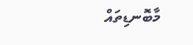މާބޮނޑިތައް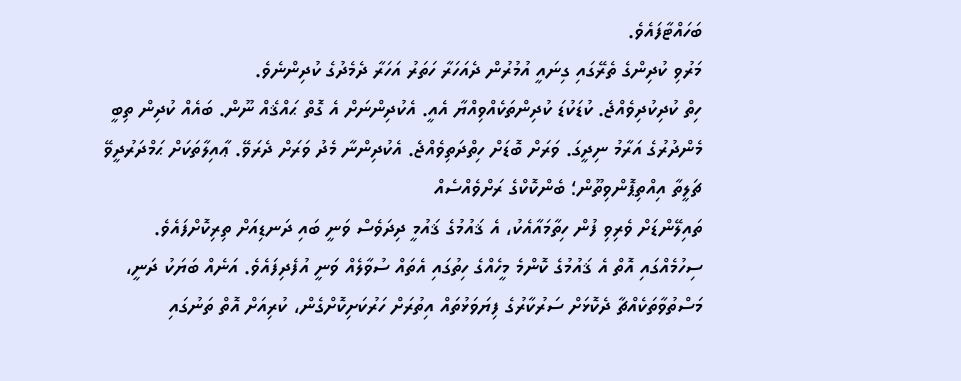ބަހައްޓާފައެވެ.
މަރުވި ކުދިންގެ ތެރޭގައި ގިނައީ އުމުރުން ދެއަހަރާ ހަތަރު އަހަރާ ދެމެދުގެ ކުދިންނެވެ.
ހިތް ކުދިކުދިވެއްޖެ. ކުޑަކުޑަ ކުދިންތަކެއްވިއްޔާ އެއީ. އެކުދިންނަށް އެ ގޮތް ޙައްޤެއް ނޫން. ބައެއް ކުދިން ތިބީ މެންދުރުގެ އަރާމު ނިދީގަ. ވަރަށް ބޮޑަށް ހިތްދަތިވެއްޖެ. އެކުދިންނާ މެދު ވަރަށް ދެރަވޭ. ޢާއިލާތަކަށް ޙަމްދަރުދީވޭ
ޗަލީތާ އިއްތިޕޮންވިތޫން؛ ބެންކޮކްގެ ރަށްވެއްސެއް
ތައިލޭންޑަށް ވެރިވި ފުން ހިތާމައާއެކު، އެ ޤައުމުގެ ޤައުމީ ދިދަވެސް ވަނީ ބައި ދަނޑިއަށް ތިރިކޮށްފައެވެ. ސިހުމެއްގައި އޮތް އެ ޤައުމުގެ ކޮންމެ މީހެއްގެ ހިތުގައި އެތައް ސުވާލެއް ވަނީ އުފެދިފައެވެ. އަނެއް ބަޔަކު ދަނީ، މަސްތުވާތަކެއްޗާ ދެކޮޅަށް ސަރުކާރުގެ ފިޔަވަޅުތައް އިތުރަށް ހަރުކަށިކޮށްގެން، ކުރިއަށް އޮތް ތަނުގައި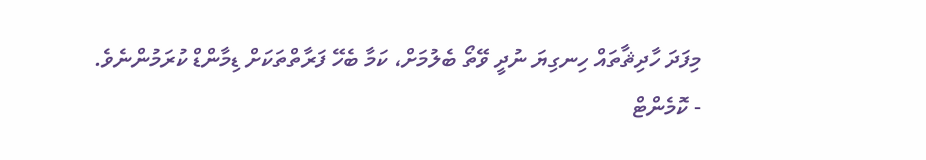މިފަދަ ހާދިޘާތައް ހިނގިޔަ ނުދީ ވޭތޯ ބެލުމަށް، ކަމާ ބެހޭ ފަރާތްތަކަށް ޑިމާންޑް ކުރަމުންނެވެ.
- ކޮމެންޓް